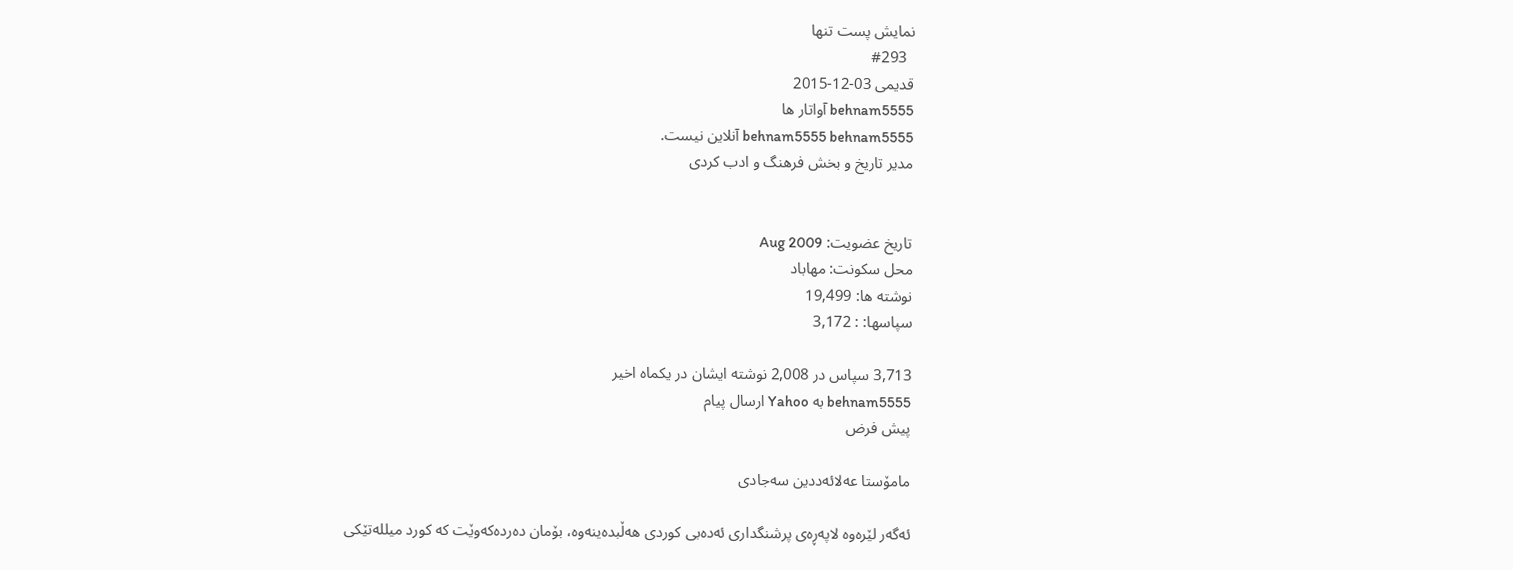نمایش پست تنها
  #293
قدیمی 03-12-2015
behnam5555 آواتار ها
behnam5555 behnam5555 آنلاین نیست.
مدیر تاریخ و بخش فرهنگ و ادب کردی


تاریخ عضویت: Aug 2009
محل سکونت: مهاباد
نوشته ها: 19,499
سپاسها: : 3,172

3,713 سپاس در 2,008 نوشته ایشان در یکماه اخیر
behnam5555 به Yahoo ارسال پیام
پیش فرض

مامۆستا عه‌لائه‌ددین سه‌جادی

ئه‌گه‌ر لێره‌وه‌ لاپه‌ڕه‌ی پرشنگداری‌ ئه‌ده‌بی‌ كوردی‌ هه‌ڵبده‌ینه‌وه‌، بۆمان ده‌رده‌كه‌وێت كه‌ كورد میلله‌تێكی‌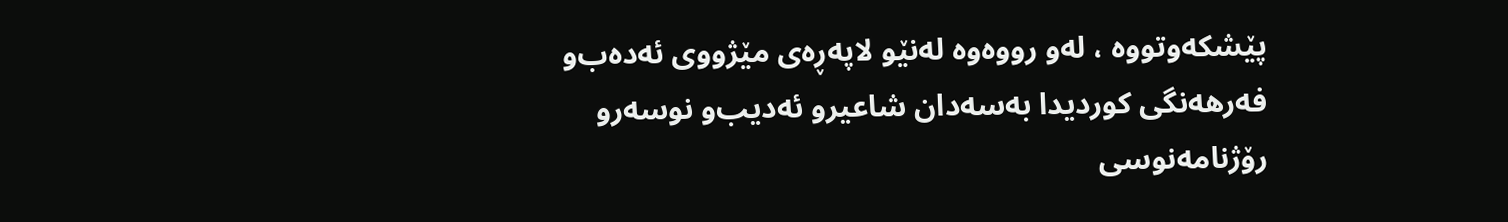پێشكه‌وتووه‌ ، له‌و رووه‌وه‌ له‌نێو لاپه‌ڕه‌ی مێژووی‌ ئه‌ده‌ب‌و فه‌رهه‌نگی‌ كوردیدا به‌سه‌دان شاعیرو ئه‌دیب‌و نوسه‌ر‌و رۆژنامه‌نوسی‌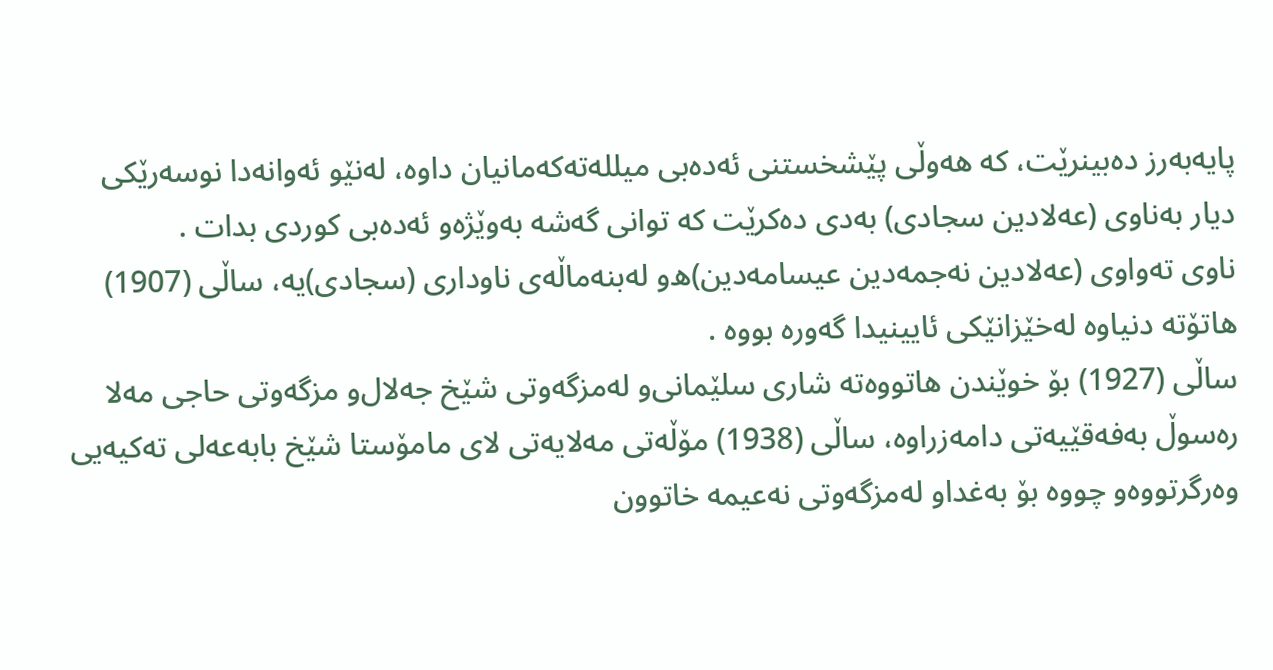پایه‌به‌رز ده‌بینرێت، كه‌ هه‌وڵی‌ پێشخستنی‌ ئه‌ده‌بی‌ میلله‌ته‌كه‌مانیان داوه‌، له‌نێو ئه‌وانه‌دا نوسه‌رێكی‌ دیار به‌ناوی‌ (عه‌لادین سجادی‌) به‌دی‌ ده‌كرێت كه‌ توانی گه‌شه‌ به‌وێژه‌و ئه‌ده‌بی كوردی بدات .
ناوی‌ ته‌واوی‌ (عه‌لادین نه‌جمه‌دین عیسامه‌دین)ه‌‌و له‌بنه‌ماڵه‌ی‌ ناوداری‌ (سجادی)یه‌، ساڵی (1907) هاتۆته‌ دنیاوه‌ له‌خێزانێكی ئایینیدا گه‌وره‌ بووه‌ .
ساڵی (1927) بۆ خوێندن هاتووه‌ته‌ شاری‌ سلێمانی‌و له‌مزگه‌وتی شێخ جه‌لال‌و مزگه‌وتی حاجی مه‌لا ره‌سوڵ به‌فه‌قێیه‌تی دامه‌زراوه‌، ساڵی (1938) مۆڵه‌تی‌ مه‌لایه‌تی لای‌ مامۆستا شێخ بابه‌عه‌لی ته‌كیه‌یی وه‌رگرتووه‌و چووه‌ بۆ به‌غداو له‌مزگه‌وتی نه‌عیمه‌ خاتوون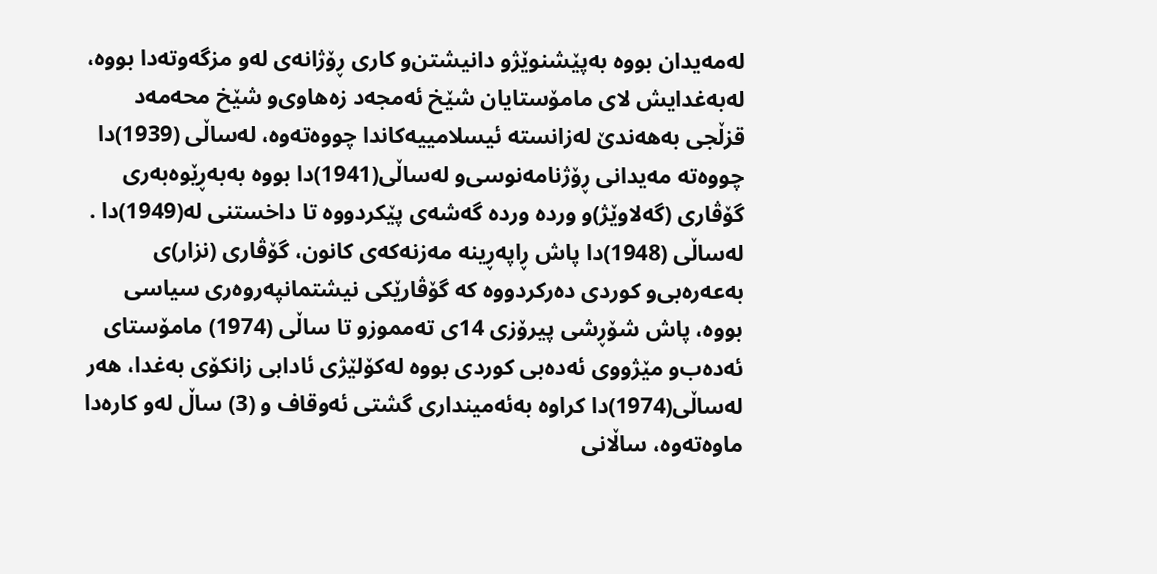له‌مه‌یدان بووه‌ به‌پێشنوێژو دانیشتن‌و كاری‌ ڕۆژانه‌ی‌ له‌و مزگه‌وته‌دا بووه‌، له‌به‌غدایش لای‌ مامۆستایان شێخ ئه‌مجه‌د زه‌هاوی‌و شێخ محه‌مه‌د قزڵجی به‌هه‌ندێ له‌زانسته‌ ئیسلامییه‌كاندا چووه‌ته‌وه‌، له‌ساڵی (1939)دا چووه‌ته‌ مه‌یدانی ڕۆژنامه‌نوسی‌و له‌ساڵی(1941)دا بووه‌ به‌به‌ڕێوه‌به‌ری‌ گۆڤاری‌ (گه‌لاوێژ)و ورده‌ ورده‌ گه‌شه‌ی‌ پێكردووه‌ تا داخستنی له‌(1949)دا .
له‌ساڵی (1948)دا پاش ڕاپه‌ڕینه‌ مه‌زنه‌كه‌ی‌ كانون، گۆڤاری‌ (نزار)ی به‌عه‌ره‌بی‌و كوردی ده‌ركردووه‌ كه‌ گۆڤارێكی نیشتمانپه‌روه‌ری سیاسی بووه‌، پاش شۆڕشی پیرۆزی‌ 14ی ته‌مموزو تا ساڵی (1974) مامۆستای‌ ئه‌ده‌ب‌و مێژووی‌ ئه‌ده‌بی كوردی بووه‌ له‌كۆلێژی ئادابی زانكۆی به‌غدا، هه‌ر له‌ساڵی(1974)دا كراوه‌ به‌ئه‌مینداری‌ گشتی ئه‌وقاف و (3) ساڵ له‌و كاره‌دا ماوه‌ته‌وه‌، ساڵانی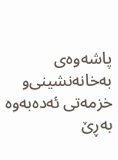پاشه‌وه‌ی‌ به‌خانه‌نشینی‌و خزمه‌تی ئه‌ده‌به‌وه‌ به‌ڕێ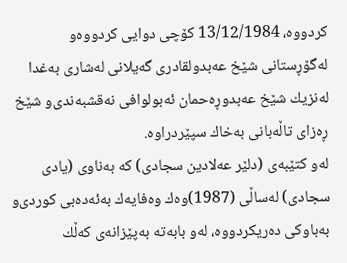كردووه‌، 13/12/1984 كۆچی دوایی كردووه‌و له‌گۆڕستانی شێخ عه‌بدولقادری گه‌یلانی له‌شاری‌ به‌غدا له‌نزیك شێخ عه‌بدوڕه‌حمان ئه‌بولوافی نه‌قشبه‌ندی‌و شێخ ڕه‌زای‌ تاڵه‌بانی به‌خاك سپێردراوه‌.
له‌و كتێبه‌ی‌ (دلێر عه‌لادین سجادی) كه‌ به‌ناوی‌ (یادی سجادی) له‌ساڵی (1987)وه‌ك وه‌فایه‌ك به‌ئه‌ده‌بی كوردی‌و به‌باوكی ده‌ریكردووه‌، له‌و بابه‌ته‌ به‌پێزانه‌ی‌ كه‌ڵك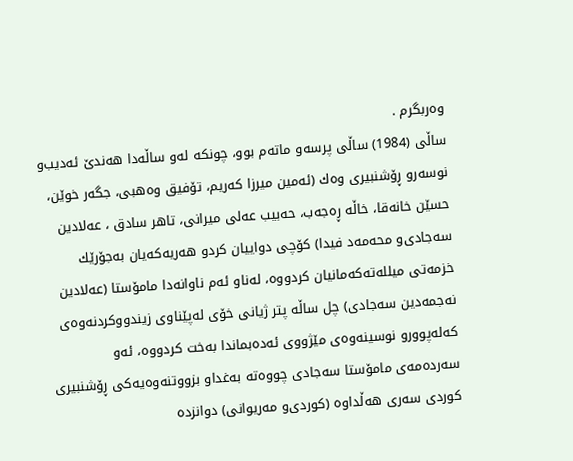وه‌ربگرم .
ساڵی (1984) ساڵی پرسه‌و ماته‌م بوو، چونكه‌ له‌و ساڵه‌دا هه‌ندێ ئه‌دیب‌و نوسه‌رو ڕۆشنبیری وه‌ك (ئه‌مین میرزا كه‌ریم، تۆفیق وه‌هبی، جگه‌ر خوێن، حسێن خانه‌قا، خاڵه‌ ڕه‌جه‌ب، حه‌بیب عه‌لی میرانی، تاهر سادق ، عه‌لادین سه‌جادی‌و محه‌مه‌د فیدا) كۆچی دواییان كردو هه‌ریه‌كه‌یان به‌جۆرێك خزمه‌تی میلله‌ته‌كه‌مانیان كردووه‌، له‌ناو ئه‌م ناوانه‌دا مامۆستا (عه‌لادین نه‌جمه‌دین سه‌جادی) چل ساڵه‌ پتر ژیانی خۆی له‌پێناوی‌ زیندووكردنه‌وه‌ی‌ كه‌له‌پوورو نوسینه‌وه‌ی‌ مێژووی‌ ئه‌ده‌بماندا به‌خت كردووه‌، ئه‌و سه‌رده‌مه‌ی‌ مامۆستا سه‌جادی چووه‌ته‌ به‌غداو بزووتنه‌وه‌یه‌كی ڕۆشنبیری كوردی سه‌ری‌ هه‌ڵداوه‌ (كوردی‌و مه‌ریوانی) دوانزده‌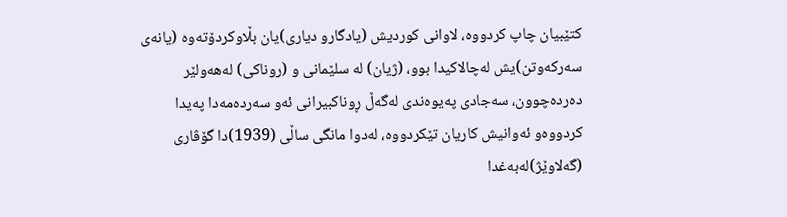كتێبیان چاپ كردووه‌، لاوانی كوردیش (یادگارو دیاری‌)یان بڵاوكردۆته‌وه‌ (یانه‌ی‌ سه‌ركه‌وتن)یش له‌چالاكیدا بوو، (ژیان) له‌ سلێمانی و (روناكی) له‌هه‌ولێر ده‌رده‌چوون، سه‌جادی په‌یوه‌ندی له‌گه‌ڵ ڕوناكبیرانی ئه‌و سه‌رده‌مه‌دا په‌یدا كردووه‌و ئه‌وانیش كاریان تێكردووه‌، له‌دوا مانگی ساڵی (1939)دا گۆڤاری‌ (گه‌لاوێژ)له‌به‌غدا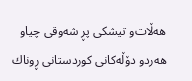هه‌ڵات‌و تیشكی پڕ شه‌وقی چیاو هه‌ردو دۆڵه‌كانی كوردستانی ڕوناك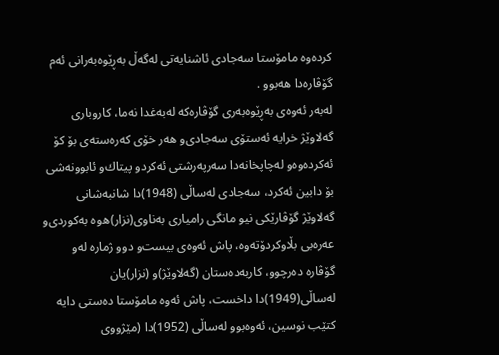كرده‌وه‌ مامۆستا سه‌جادی ئاشنایه‌تی له‌گه‌ڵ به‌ڕێوه‌به‌رانی ئه‌م گۆڤاره‌دا هه‌بوو .
له‌به‌ر ئه‌وه‌ی‌ به‌ڕێوه‌به‌ری‌ گۆڤاره‌كه‌ له‌به‌غدا نه‌ما، كاروباری‌ گه‌لاوێژ خرایه‌ ئه‌ستۆی سه‌جادی‌و هه‌ر خۆی كه‌ره‌سته‌ی‌ بۆ كۆ ئه‌كرده‌وه‌و له‌چاپخانه‌دا سه‌رپه‌رشتی ئه‌كردو پیتاك‌و ئابوونه‌شی بۆ دابین ئه‌كرد، سه‌جادی له‌ساڵی (1948)دا شانبه‌شانی گه‌لاوێژ گۆڤارێكی نیو مانگی رامیاری‌ به‌ناوی‌(نزار)ه‌وه‌ به‌كوردی‌و عه‌ره‌بی بڵاوكردۆته‌وه‌، پاش ئه‌وه‌ی‌ بیست‌و دوو ژماره‌ له‌و گۆڤاره‌ ده‌رچوو، كاربه‌ده‌ستان (گه‌لاوێژ)و (نزار)یان له‌ساڵی(1949)دا داخست، پاش ئه‌وه‌ مامۆستا ده‌ستی دایه‌ كتێب نوسین، ئه‌وه‌بوو له‌ساڵی (1952)دا (مێژووی‌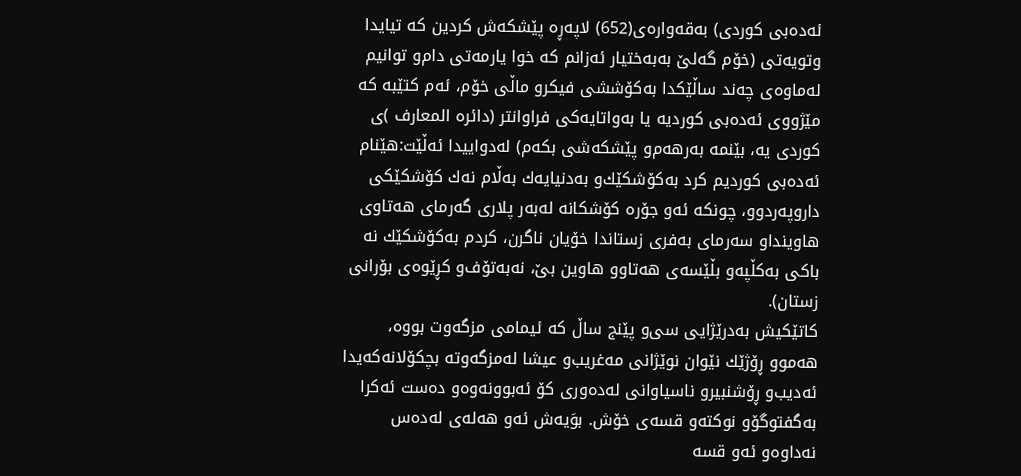ئه‌ده‌بی كوردی) به‌قه‌واره‌ی‌(652) لاپه‌ڕه‌ پێشكه‌ش كردین كه‌ تیایدا وتویه‌تی (خۆم گه‌لێ به‌به‌ختیار ئه‌زانم كه‌ خوا یارمه‌تی دام‌و توانیم له‌ماوه‌ی‌ چه‌ند ساڵێكدا به‌كۆششی فیكرو ماڵی خۆم، ئه‌م كتێبه‌ كه‌ مێژووی‌ ئه‌ده‌بی كوردیه‌ یا به‌واتایه‌كی فراوانتر (دائره‌ المعارف )ی كوردی یه‌، بێنمه‌ به‌رهه‌م‌و پێشكه‌شی بكه‌م) له‌دواییدا ئه‌ڵێت:هێنام ئه‌ده‌بی كوردیم كرد به‌كۆشكێك‌و به‌دنیایه‌ك به‌ڵام نه‌ك كۆشكێكی داروپه‌ردوو، چونكه‌ ئه‌و جۆره‌ كۆشكانه‌ له‌به‌ر پلاری‌ گه‌رمای‌ هه‌تاوی‌ هاوینداو سه‌رمای‌ به‌فری‌ زستاندا خۆیان ناگرن، كردم به‌كۆشكێك نه‌ باكی به‌كڵپه‌و بڵێسه‌ی‌ هه‌تاوو هاوین بێ، نه‌به‌تۆف‌و كڕێوه‌ی‌ بۆرانی زستان).
كاتێكیش به‌درێژایی سی‌و پێنج ساڵ كه‌ ئیمامی مزگه‌وت بووه‌، هه‌موو ڕۆژێك نێوان نوێژانی مه‌غریب‌و عیشا له‌مزگه‌وته‌ بچكۆلانه‌كه‌یدا ئه‌دیب‌و ڕۆشنبیرو ناسیاوانی له‌ده‌وری‌ كۆ ئه‌بوونه‌وه‌و ده‌ست ئه‌كرا به‌گفتوگۆو نوكته‌و قسه‌ی‌ خۆش. بوَیه‌ش ئه‌و هه‌له‌ی‌ له‌ده‌س نه‌داوه‌و ئه‌و قسه‌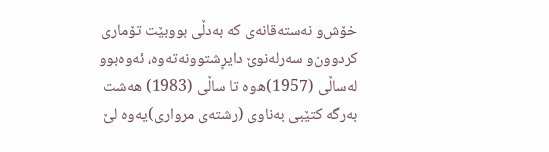خۆش‌و نه‌سته‌قانه‌ی‌ كه‌ به‌دڵی‌ بووبێت تۆماری‌ كردوون‌و سه‌رله‌نوێ دایڕشتوونه‌ته‌وه‌، ئه‌وه‌بوو له‌ساڵی (1957)ه‌وه‌ تا ساڵی (1983) هه‌شت به‌رگه‌ كتێبی به‌ناوی (رشته‌ی‌ مرواری‌)یه‌وه‌ لێ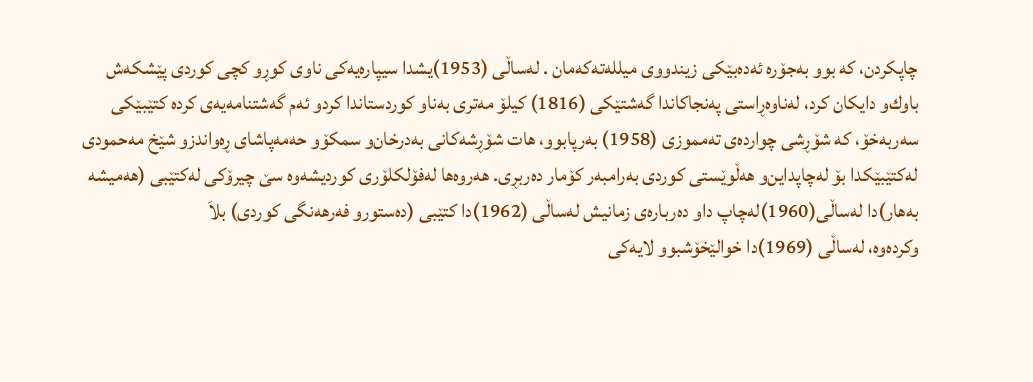چاپكردن، كه‌ بوو به‌جۆره‌ ئه‌ده‌بێكی زیندووی‌ میلله‌ته‌كه‌مان . له‌ساڵی (1953)یشدا سیپاره‌یه‌كی ناوی‌ كوڕو كچی كوردی پێشكه‌ش باوك‌و دایكان كرد، له‌ناوه‌ڕاستی په‌نجاكاندا گه‌شتێكی (1816) كیلۆ مه‌تری به‌ناو كوردستاندا كردو ئه‌م گه‌شتنامه‌یه‌ی‌ كرده‌ كتێبێكی سه‌ربه‌خۆ، كه‌ شۆڕشی چوارده‌ی‌ ته‌مموزی‌ (1958) به‌رپابوو، هات شۆڕشه‌كانی به‌درخان‌و سمكۆو حه‌مه‌پاشای ڕه‌واندزو شێخ مه‌حمودی له‌كتێبێكدا بۆ له‌چاپداین‌و هه‌ڵوێستی كوردی به‌رامبه‌ر كۆمار ده‌ربڕی. هه‌روه‌ها له‌فۆلكلۆری كوردیشه‌وه‌ سێ چیرۆكی له‌كتێبی (هه‌میشه‌ به‌هار)دا له‌ساڵی(1960)له‌چاپ داو ده‌رباره‌ی‌ زمانیش له‌ساڵی (1962)دا كتێبی (ده‌ستورو فه‌رهه‌نگی كوردی) بلاَ
وكرده‌وه‌، له‌ساڵی (1969)دا خوالێخۆشبوو لایه‌كی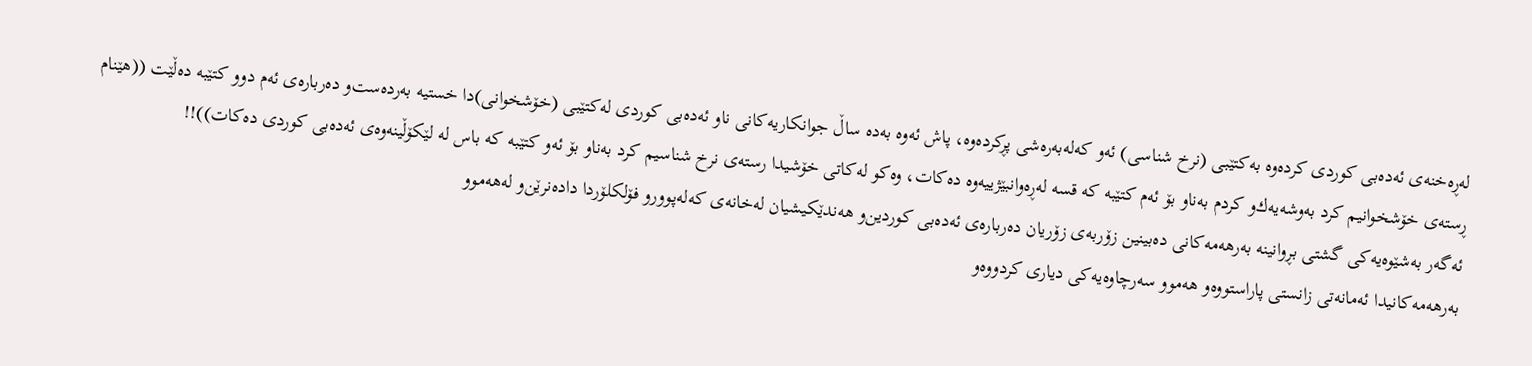له‌ڕه‌خنه‌ی‌ ئه‌ده‌بی كوردی كرده‌وه‌ به‌كتێبی (نرخ شناسی) ئه‌و كه‌له‌به‌ره‌شی پڕكرده‌وه‌، پاش ئه‌وه‌ به‌ده‌ ساڵ جوانكاریه‌كانی ناو ئه‌ده‌بی كوردی له‌كتێبی (خۆشخوانی)دا خستیه‌ به‌رده‌ست‌و ده‌رباره‌ی‌ ئه‌م دوو كتێبه‌ ده‌ڵێت ((هێنام ڕسته‌ی‌ خۆشخوانیم كرد به‌وشه‌یه‌ك‌و كردم به‌ناو بۆ ئه‌م كتێبه‌ كه‌ قسه‌ له‌ڕه‌وانبێژییه‌وه‌ ده‌كات، وه‌كو له‌كاتی خۆشیدا رسته‌ی‌ نرخ شناسیم كرد به‌ناو بۆ ئه‌و كتێبه‌ كه‌ باس له‌ لێكۆڵینه‌وه‌ی‌ ئه‌ده‌بی كوردی ده‌كات))!!
ئه‌گه‌ر به‌شێوه‌یه‌كی گشتی بڕوانینه‌ به‌رهه‌مه‌كانی ده‌بینین زۆربه‌ی‌ زۆریان ده‌رباره‌ی‌ ئه‌ده‌بی كوردین‌و هه‌ندێكیشیان له‌خانه‌ی‌ كه‌له‌پوورو فۆلكلۆردا داده‌نرێن‌و له‌هه‌موو
به‌رهه‌مه‌كانیدا ئه‌مانه‌تی زانستی‌ پاراستووه‌و هه‌موو سه‌رچاوه‌یه‌كی دیاری‌ كردووه‌و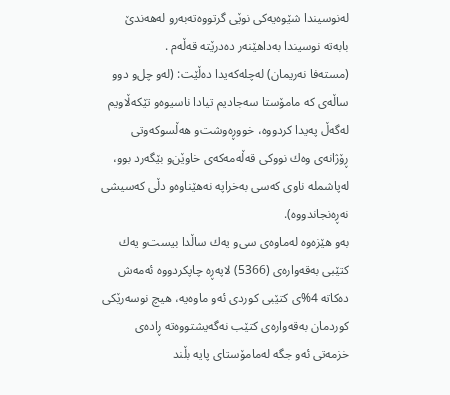له‌نوسیندا شێوه‌یه‌كی نوێی گرتووه‌ته‌به‌رو له‌هه‌ندێ بابه‌ته‌ نوسیندا به‌داهێنه‌ر ده‌درێته‌ قه‌ڵه‌م .
(مسته‌فا نه‌ریمان) له‌چله‌كه‌یدا ده‌ڵێت: (له‌و چل‌و دوو ساڵه‌ی‌ كه‌ مامۆستا سه‌جادیم تیادا ناسیوه‌و تێكه‌ڵاویم له‌گه‌ڵ په‌یدا كردووه‌، خووڕه‌وشت‌و هه‌ڵسوكه‌وتی ڕۆژانه‌ی‌ وه‌ك نووكی قه‌ڵه‌مه‌كه‌ی‌ خاوێن‌و بێگه‌رد بوو، له‌پاشمله‌ ناوی‌ كه‌سی به‌خراپه‌ نه‌هێناوه‌و دڵی كه‌سیشی نه‌ڕه‌نجاندووه‌).
به‌و هێزه‌وه‌ له‌ماوه‌ی‌ سی‌و یه‌ك ساڵدا بیست‌و یه‌ك كتێبی به‌قه‌واره‌ی‌ (5366) لاپه‌ڕه‌ چاپكردووه‌ ئه‌مه‌ش ده‌كاته‌ 4%ی كتێبی كوردی ئه‌و ماوه‌یه‌، هیچ نوسه‌رێكی كوردمان به‌قه‌واره‌ی‌ كتێب نه‌گه‌یشتووه‌ته‌ ڕاده‌ی‌ خزمه‌تی ئه‌و جگه‌ له‌مامۆستای‌ پایه‌ بڵند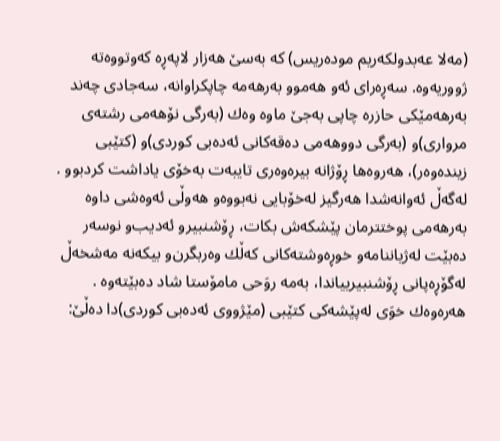(مه‌لا عه‌بدولكه‌ریم موده‌ریس) كه‌ به‌سێ هه‌زار لاپه‌ڕه‌ كه‌وتووه‌ته‌ ژووریه‌وه‌. سه‌ڕه‌رای‌ ئه‌و هه‌موو به‌رهه‌مه‌ چاپكراوانه‌، سه‌جادی چه‌ند به‌رهه‌مێكی حازره‌ چاپی به‌جێ ماوه‌ وه‌ك (به‌رگی نۆهه‌می رشته‌ی‌ مرواری‌)و (به‌رگی دووهه‌می ده‌قه‌كانی ئه‌ده‌بی كوردی)و (كتێبی زینده‌وه‌ر)، هه‌روه‌ها ڕۆژانه‌ بیره‌وه‌ری‌ تایبه‌ت به‌خۆی یاداشت كردبوو . له‌گه‌ڵ‌ ئه‌وانه‌شدا هه‌رگیز له‌خۆبایی نه‌بووه‌و هه‌وڵی ئه‌وه‌شی داوه‌ به‌رهه‌می پوختترمان پێشكه‌ش بكات، ڕۆشنبیرو ئه‌دیب‌و نوسه‌ر ده‌بێت له‌ژیاننامه‌و خوڕه‌وشته‌كانی كه‌ڵك وه‌ربگرن‌و بیكه‌نه‌ مه‌شخه‌ڵ له‌گۆڕه‌پانی ڕۆشنبیرییاندا، به‌مه‌ روَحی مامۆستا شاد ده‌بێته‌وه‌ . هه‌ره‌وه‌ك خوَی له‌پێشه‌كی كتێبی (مێژووی‌ ئه‌ده‌بی كوردی)دا ده‌ڵێ: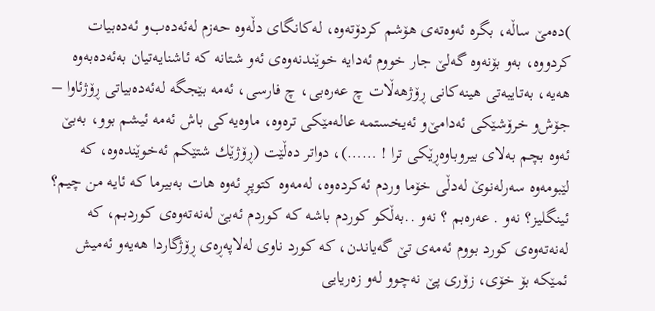)ده‌مێ ساڵه‌، بگره‌ ئه‌وه‌ته‌ی‌ هۆشم كردۆته‌وه‌، له‌كانگای‌ دڵه‌وه‌ حه‌زم له‌ئه‌ده‌ب‌و ئه‌ده‌بیات كردووه‌، به‌و بۆنه‌وه‌ گه‌لێ جار خووم ئه‌دایه‌ خوێندنه‌وه‌ی‌ ئه‌و شتانه‌ كه‌ ئاشنایه‌تیان به‌ئه‌ده‌به‌وه‌ هه‌یه‌، به‌تایبه‌تی هینه‌كانی ڕۆژهه‌ڵات چ عه‌ره‌بی، چ فارسی، ئه‌مه‌ بێجگه‌ له‌ئه‌ده‌بیاتی ڕۆژئاوا – جۆش‌و خرۆشێكی ئه‌دامێ‌و ئه‌یخستمه‌ عاله‌مێكی تره‌وه‌، ماوه‌یه‌كی باش ئه‌مه‌ ئیشم بوو، به‌بێ ئه‌وه‌ بچم به‌لای‌ بیروباوه‌ڕێكی ترا ! ……)، دواتر ده‌ڵێت (ڕۆژێك شتێكم ئه‌خوێنده‌وه‌، كه‌ لێبومه‌وه‌ سه‌رله‌نوێ له‌دڵی خۆما وردم ئه‌كرده‌وه‌، له‌مه‌وه‌ كتوپڕ ئه‌وه‌ هات به‌بیرما كه‌ ئایه‌ من چیم؟ ئینگلیز؟ نه‌‌و . عه‌ره‌بم ؟ نه‌‌و ..به‌ڵكو كوردم باشه‌ كه‌ كوردم ئه‌بێ له‌نه‌ته‌وه‌ی‌ كوردبم، كه‌ له‌نه‌ته‌وه‌ی‌ كورد بووم ئه‌مه‌ی تێ گه‌یاندن، كه‌ كورد ناوی‌ له‌لاپه‌ڕه‌ی ڕۆژگاردا هه‌یه‌و ئه‌میش ئمێكه‌ بۆ خۆی، زۆری‌ پێ نه‌چوو له‌و زه‌ریایی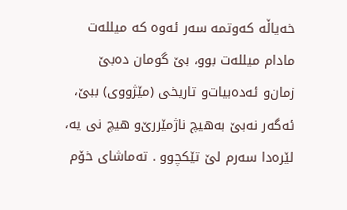خه‌یاڵه‌ كه‌وتمه‌ سه‌ر ئه‌وه‌ كه‌ میلله‌ت مادام میلله‌ت بوو، بێ گومان ده‌بێ زمان‌و ئه‌ده‌بیات‌و تاریخی (مێژووی‌) ببێ، ئه‌گه‌ر نه‌بێ به‌هیچ ناژمێررێ‌و هیچ نی یه‌، لێره‌دا سه‌رم لێ تێكچوو . ته‌ماشای خۆم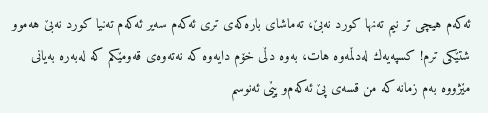ئه‌كه‌م هیچی تر نیم ته‌نها كورد نه‌بێ، ته‌ماشای باره‌كه‌ی‌ تری ئه‌كه‌م سه‌یر ئه‌كه‌م ته‌نیا كورد نه‌بێ هه‌موو شتێكی ترم! كسپه‌یه‌ك له‌دڵمه‌وه‌ هات، به‌وه‌ دڵی خۆم دایه‌وه‌ كه‌ نه‌ته‌وه‌ی‌ قه‌ومێكم كه‌ له‌به‌ره‌ به‌یانی مێژووه‌ به‌م زمانه‌ كه‌ من قسه‌ی‌ پێ ئه‌كه‌م‌و پێی‌ ئه‌نوسم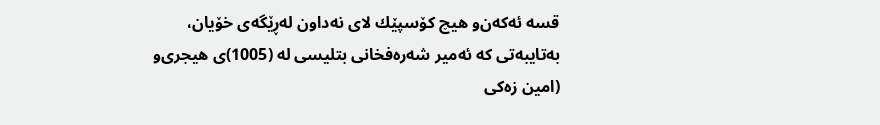قسه‌ ئه‌كه‌ن‌و هیچ كۆسپێك لای‌ نه‌داون له‌ڕێگه‌ی‌ خۆیان، به‌تایبه‌تی كه‌ ئه‌میر شه‌ره‌فخانی بتلیسی له‌ (1005)ی هیجری‌و (امین زه‌كی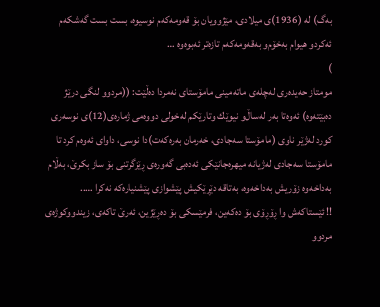به‌گ) له‌ (1936)ی میلادی، مێژوویان بۆ قه‌ومه‌كه‌م نوسیوه‌، بست بست گه‌شكه‌م ئه‌كردو هیوام به‌خۆم‌و به‌قه‌ومه‌كه‌م تازه‌تر ئه‌بوه‌وه‌ …
)
مومتاز حه‌یده‌ری له‌چله‌ی‌ ماته‌مینی مامۆستای‌ نه‌مردا ده‌ڵێت: ((مردوو لنگی درێژ ده‌بێته‌وه‌) ئه‌وه‌تا به‌ر له‌ساڵ‌و نیوێك وتارێكم له‌خولی دووه‌می ژماره‌ی‌(12)ی نوسه‌ری‌ كورد له‌ژێر ناوی‌ (مامۆستا سه‌جادی، خه‌رمان به‌ره‌كه‌ت)دا نوسی، داوای‌ ئه‌وه‌م كرد تا مامۆستا سه‌جادی له‌ژیانه‌ میهره‌جانێكی ئه‌ده‌بی گه‌وره‌ی‌ ڕێزگرتنی بۆ ساز بكرێ، به‌ڵام به‌داخه‌وه‌ زۆریش به‌داخه‌وه‌، به‌تاقه‌ دێڕێكیش پێشوازی‌ پێشنیاره‌كه‌ نه‌كرا …..
!! ئێستاكه‌ش وا ڕۆڕۆی بۆ ده‌كه‌ین، فرمێسكی بۆ ده‌ڕێژین، ئه‌رێ تاكه‌ی‌، زیندووكوژه‌ی‌ مردوو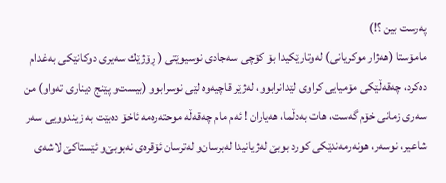په‌رست بین ؟!)
مامۆستا (هه‌ژار موكریانی‌) له‌وتارێكیدا بۆ كۆچی‌ سه‌جادی‌ نوسیوێتی‌ ( ڕۆژێك سه‌یری‌ دوكانێكی‌ به‌غدام ده‌كرد، چه‌قه‌ڵێكی‌ مۆمیایی‌ كراوی‌ لێدانرابوو، له‌ژێر قاچیه‌وه‌ لێی‌ نوسرابوو (بیست‌و پێنج دیناری‌ ته‌واو) من سه‌ری‌ زمانی‌ خۆم گه‌ست، هات به‌دڵما، هه‌یاران ! ئه‌م مام چه‌قه‌ڵه‌ موحته‌ره‌مه‌ ئاخۆ ده‌بێت به‌ زیندوویی‌ سه‌ر شاعیر، نوسه‌ر، هونه‌رمه‌ندێكی‌ كورد بوبێ‌ له‌ژیانیدا له‌برسان‌و له‌ترسان ئۆقره‌ی‌ نه‌بوبێ‌و ئێستاكێ‌ لاشه‌ی‌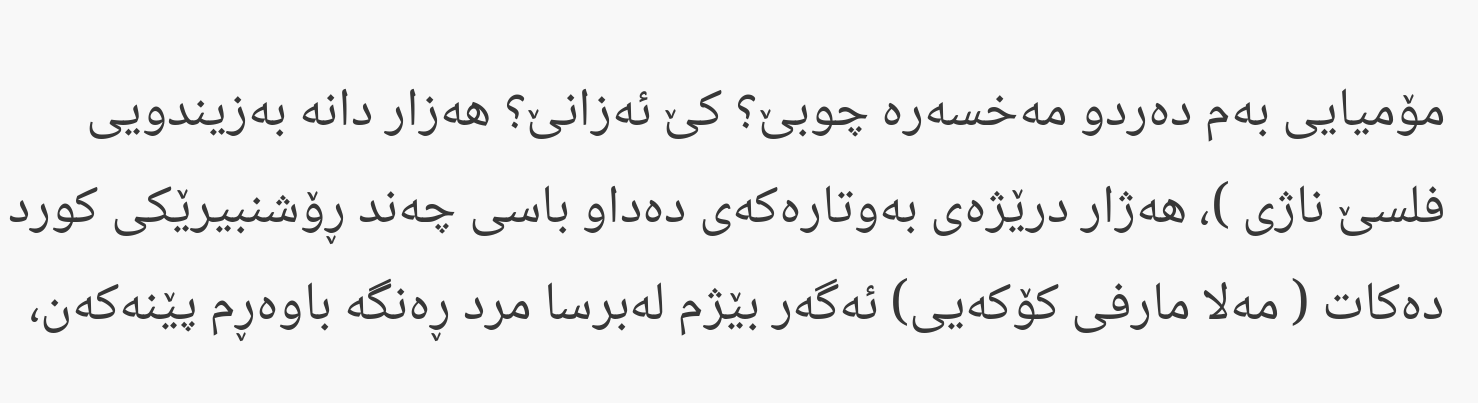مۆمیایی‌ به‌م ده‌ردو مه‌خسه‌ره‌ چوبێ؟ كێ‌ ئه‌زانێ‌؟ هه‌زار دانه‌ به‌زیندویی‌ فلسێ‌ ناژی‌ )، هه‌ژار درێژه‌ی‌ به‌وتاره‌كه‌ی‌ ده‌داو باسی‌ چه‌ند ڕۆشنبیرێكی‌ كورد ده‌كات ( مه‌لا مارفی‌ كۆكه‌یی‌) ئه‌گه‌ر بێژم له‌برسا مرد ڕه‌نگه‌ باوه‌ڕم پێنه‌كه‌ن،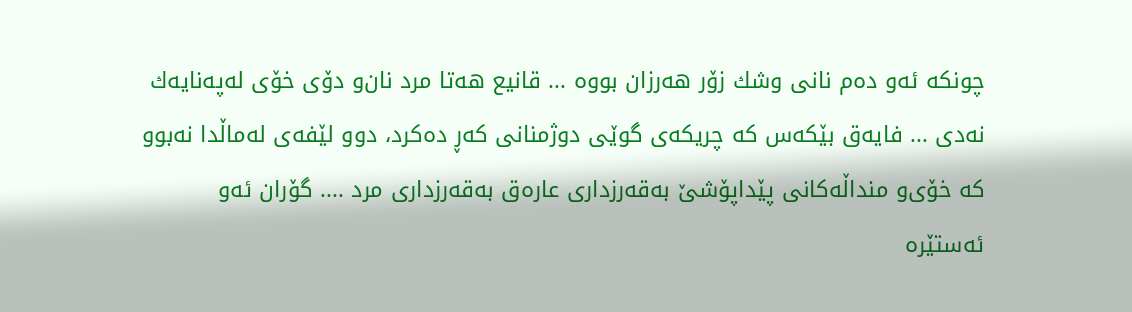چونكه‌ ئه‌و ده‌م نانی‌ وشك زۆر هه‌رزان بووه‌ ... قانیع هه‌تا مرد نان‌و دۆی‌ خۆی‌ له‌په‌نایه‌ك نه‌دی‌ ... فایه‌ق بێكه‌س كه‌ چریكه‌ی‌ گوێی دوژمنانی‌ كه‌ڕ ده‌كرد، دوو لێفه‌ی‌ له‌ماڵدا نه‌بوو كه‌ خۆی‌و منداڵه‌كانی‌ پێداپۆشێ‌ به‌قه‌رزداری‌ عاره‌ق به‌قه‌رزداری‌ مرد .... گۆران ئه‌و ئه‌ستێره‌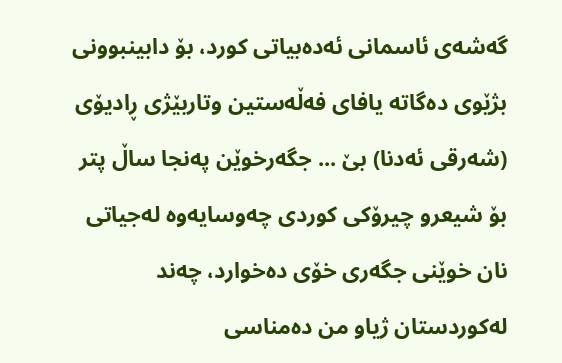گه‌شه‌ی‌ ئاسمانی‌ ئه‌ده‌بیاتی‌ كورد، بۆ دابینبوونی‌ بژێوی‌ ده‌گاته‌ یافای‌ فه‌ڵه‌ستین وتاربێژی‌ ڕادیۆی‌ (شه‌رقی‌ ئه‌دنا) بێ‌ ... جگه‌رخوێن په‌نجا ساڵ پتر بۆ شیعرو چیرۆكی‌ كوردی‌ چه‌وسایه‌وه‌ له‌جیاتی‌ نان خوێنی‌ جگه‌ری‌ خۆی‌ ده‌خوارد، چه‌ند له‌كوردستان ژیاو من ده‌مناسی‌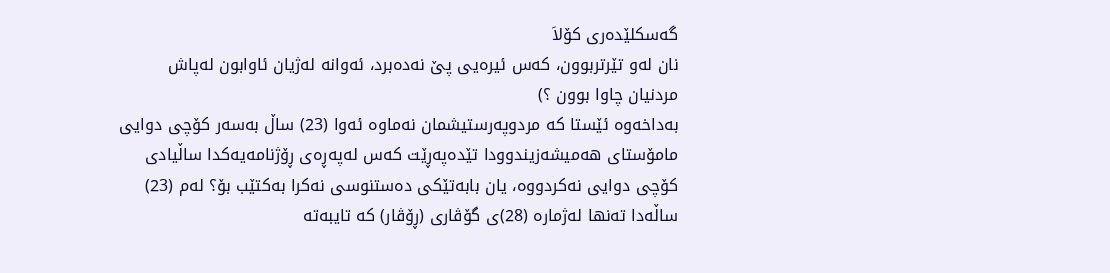گه‌سكلێده‌ری‌ كۆلاَ
نان له‌و تێرتربوون، كه‌س ئیره‌یی‌ پێ نه‌ده‌برد، ئه‌وانه‌ له‌ژیان ئاوابون له‌پاش مردنیان چاوا بوون ؟)
به‌داخه‌وه‌ ئێستا كه‌ مردوپه‌رستیشمان نه‌ماوه‌ ئه‌وا (23) ساڵ به‌سه‌ر كۆچی دوایی مامۆستای‌ هه‌میشه‌زیندوودا تێده‌په‌ڕێت كه‌س له‌په‌ڕه‌ی‌ ڕۆژنامه‌یه‌كدا ساڵیادی كۆچی دوایی نه‌كردووه‌، یان بابه‌تێكی ده‌ستنوسی نه‌كرا به‌كتێب بۆ؟ له‌م (23) ساڵه‌دا ته‌نها له‌ژماره‌ (28)ی‌ گۆڤاری‌ (ڕۆڤار) كه‌ تایبه‌ته‌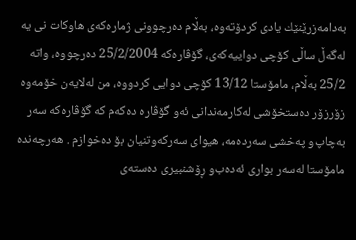به‌دامه‌زرێنێك یادی كردۆته‌وه‌، به‌ڵام ده‌رچوونی ژماره‌كه‌ی هاوكات نی یه‌ له‌گه‌ڵ ساڵی كۆچی دواییه‌كه‌ی‌، گۆڤاره‌كه‌ 25/2/2004 ده‌رچووه‌، واته‌ 25/2 به‌ڵام، مامۆستا 13/12 كۆچی دوایی كردووه‌، من له‌لایه‌ن خۆمه‌وه‌ زۆرزۆر ده‌ستخۆشی له‌كارمه‌ندانی ئه‌و گۆڤاره‌ ده‌كه‌م كه‌ گۆڤاره‌كه‌ سه‌ر به‌چاپ‌و په‌خشی سه‌رده‌مه‌، هیوای‌ سه‌ركه‌وتنیان بۆ ده‌خوازم . هه‌رچه‌نده‌ مامۆستا له‌سه‌ر بواری‌ ئه‌ده‌ب‌و ڕۆشنبیری ده‌سته‌ی‌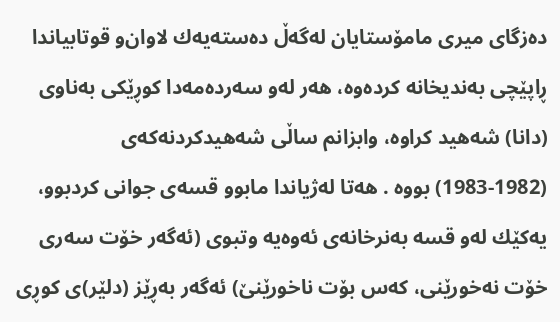ده‌زگای‌ میری مامۆستایان له‌گه‌ڵ ده‌سته‌یه‌ك لاوان‌و قوتابیاندا ڕاپێچی به‌ندیخانه‌ كرده‌وه‌، هه‌ر له‌و سه‌رده‌مه‌دا كوڕێكی به‌ناوی‌ (دانا) شه‌هید كراوه‌، وابزانم ساڵی شه‌هیدكردنه‌كه‌ی‌ (1982-1983) بووه‌ . هه‌تا له‌ژیاندا مابوو قسه‌ی‌ جوانی كردبوو، یه‌كێك له‌و قسه‌ به‌نرخانه‌ی‌ ئه‌وه‌یه‌ وتبوی‌ (ئه‌گه‌ر خۆت سه‌ری‌ خۆت نه‌خورێنی، كه‌س بۆت ناخورێنێ) ئه‌گه‌ر به‌ڕێز (دلێر)ی كوڕی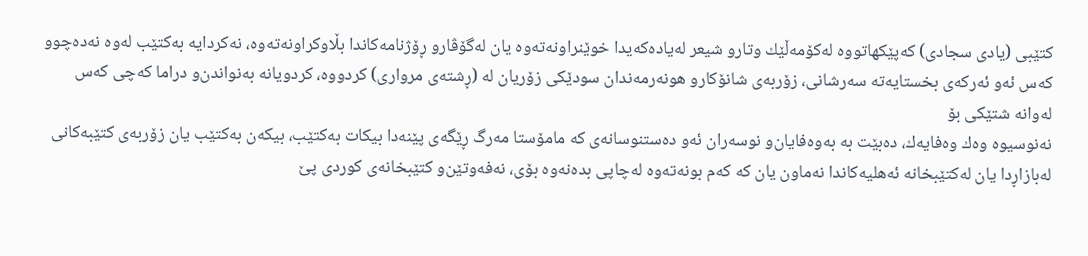كتێبی (یادی سجادی) كه‌پێكهاتووه‌ له‌كۆمه‌ڵێك وتارو شیعر له‌یاده‌كه‌یدا خوێنراونه‌ته‌وه‌ یان له‌گۆڤارو ڕۆژنامه‌كاندا بڵاوكراونه‌ته‌وه‌، نه‌كردایه‌ به‌كتێب له‌وه‌ نه‌ده‌چوو كه‌س ئه‌و ئه‌ركه‌ی‌ بخستایه‌ته‌ سه‌رشانی، زۆربه‌ی شانۆكارو هونه‌رمه‌ندان سودێكی زۆریان له‌ (ڕشته‌ی‌ مرواری‌) كردووه‌، كردویانه‌ به‌نواندن‌و دراما كه‌چی كه‌س له‌وانه‌ شتێكی بۆ
نه‌نوسیوه‌ وه‌ك وه‌فایه‌ك، ده‌بێت به‌ به‌وه‌فایان‌و نوسه‌ران ئه‌و ده‌ستنوسانه‌ی‌ كه‌ مامۆستا مه‌رگ ڕێگه‌ی‌ پێنه‌دا بیكات به‌كتێب، بیكه‌ن به‌كتێب یان زۆربه‌ی‌ كتێبه‌كانی له‌بازاڕدا یان له‌كتێبخانه‌ ئه‌هلیه‌كاندا نه‌ماون یان كه‌ كه‌م بونه‌ته‌وه‌ له‌چاپی بده‌نه‌وه‌ بۆی، نه‌فه‌وتێن‌و كتێبخانه‌ی كوردی پێ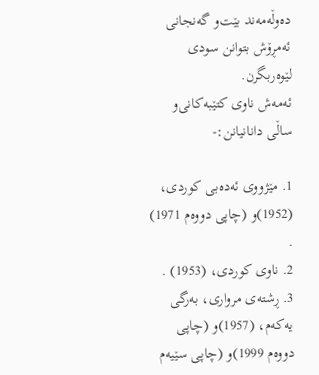ده‌وڵه‌مه‌ند بێت‌و گه‌نجانی‌ ئه‌مڕۆش بتوانن سودی‌ لێوه‌ربگرن.
ئه‌مه‌ش ناوی‌ كتێبه‌كانی‌و ساڵی دانانیانن:-

1. مێژووی‌ ئه‌ده‌بی كوردی، (1952)و (چاپی دووه‌م 1971) .
2. ناوی‌ كوردی، (1953) .
3. ڕشته‌ی‌ مرواری‌، به‌رگی یه‌كه‌م، (1957)و (چاپی دووه‌م 1999)و (چاپی سێیه‌م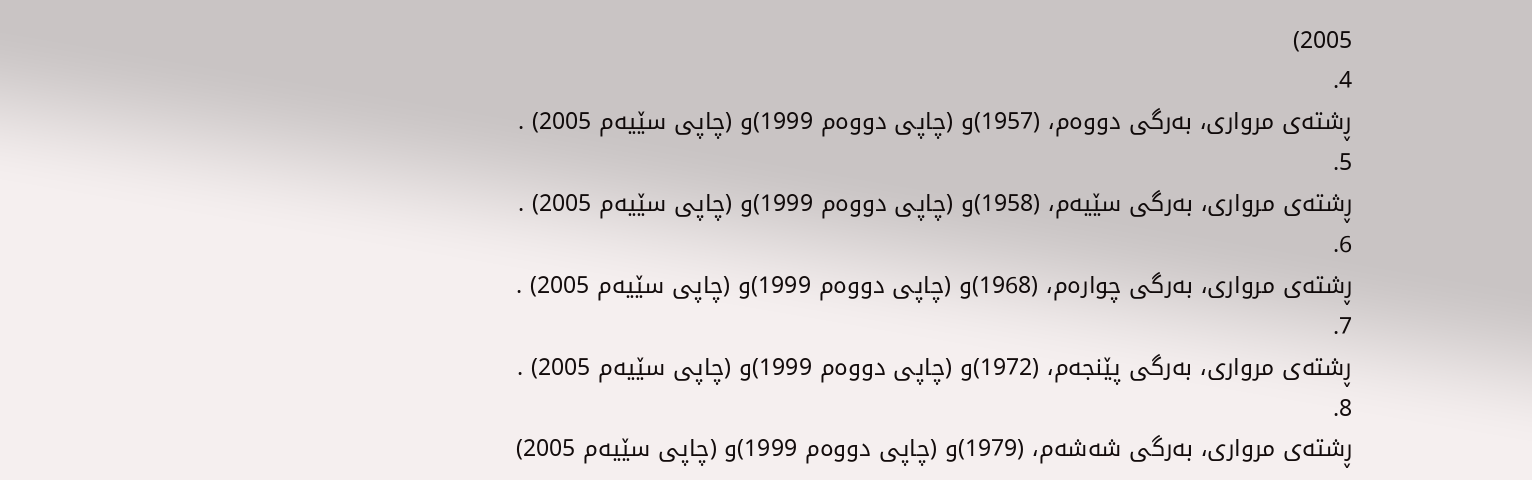2005)
4.
ڕشته‌ی‌ مرواری‌، به‌رگی دووه‌م، (1957)و (چاپی دووه‌م 1999)و (چاپی سێیه‌م 2005) .
5.
ڕشته‌ی‌ مرواری‌، به‌رگی سێیه‌م، (1958)و (چاپی دووه‌م 1999)و (چاپی سێیه‌م 2005) .
6.
ڕشته‌ی‌ مرواری‌، به‌رگی چواره‌م، (1968)و (چاپی دووه‌م 1999)و (چاپی سێیه‌م 2005) .
7.
ڕشته‌ی‌ مرواری‌، به‌رگی پێنجه‌م، (1972)و (چاپی دووه‌م 1999)و (چاپی سێیه‌م 2005) .
8.
ڕشته‌ی‌ مرواری‌، به‌رگی شه‌شه‌م، (1979)و (چاپی دووه‌م 1999)و (چاپی سێیه‌م 2005)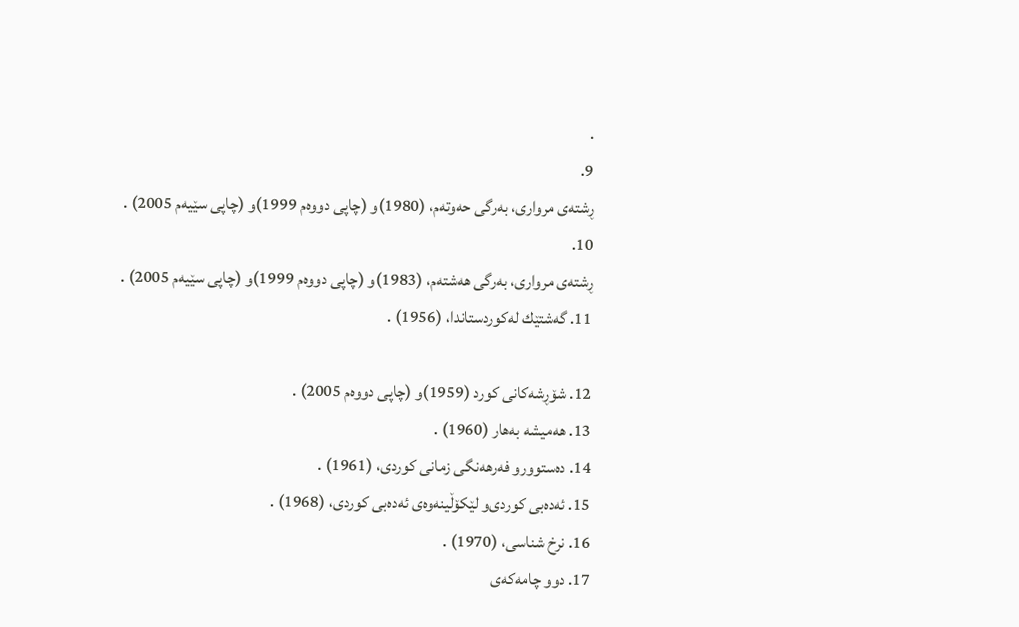.
9.
ڕشته‌ی‌ مرواری‌، به‌رگی حه‌وته‌م، (1980)و (چاپی دووه‌م 1999)و (چاپی سێیه‌م 2005) .
10.
ڕشته‌ی‌ مرواری‌، به‌رگی هه‌شته‌م، (1983)و (چاپی دووه‌م 1999)و (چاپی سێیه‌م 2005) .
11. گه‌شتێك له‌كوردستاندا، (1956) .

12. شۆڕشه‌كانی كورد (1959)و (چاپی‌ دووه‌م 2005) .
13. هه‌میشه‌ به‌هار (1960) .
14. ده‌ستوورو فه‌رهه‌نگی زمانی كوردی، (1961) .
15. ئه‌ده‌بی كوردی‌و لێكۆڵینه‌وه‌ی‌ ئه‌ده‌بی كوردی، (1968) .
16. نرخ شناسی، (1970) .
17. دوو چامه‌كه‌ی‌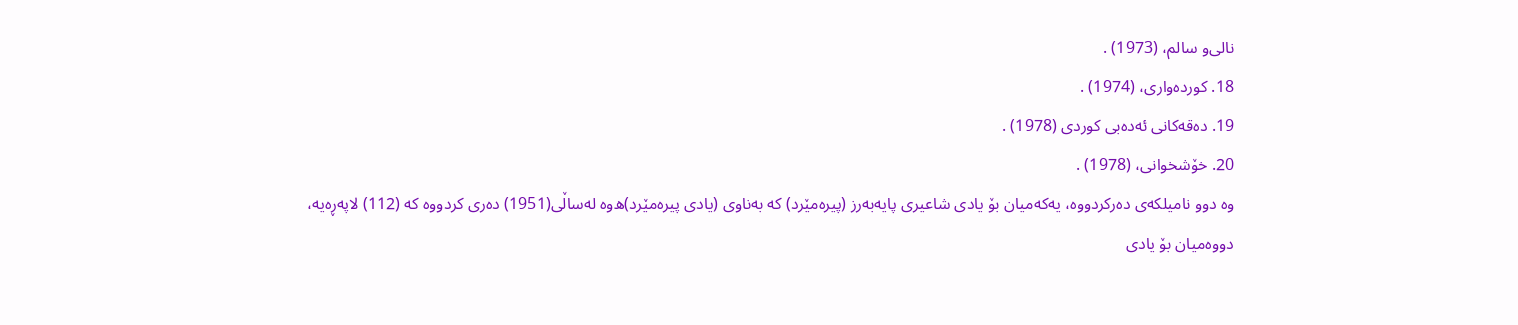نالی‌و سالم، (1973) .
18. كورده‌واری‌، (1974) .
19. ده‌قه‌كانی ئه‌ده‌بی كوردی (1978) .
20. خۆشخوانی، (1978) .
وه‌ دوو نامیلكه‌ی‌ ده‌ركردووه‌، یه‌كه‌میان بۆ یادی شاعیری پایه‌به‌رز (پیره‌مێرد) كه‌ به‌ناوی‌ (یادی پیره‌مێرد)ه‌وه‌ له‌ساڵی(1951) ده‌ری‌ كردووه‌ كه‌ (112) لاپه‌ڕه‌یه‌، دووه‌میان بۆ یادی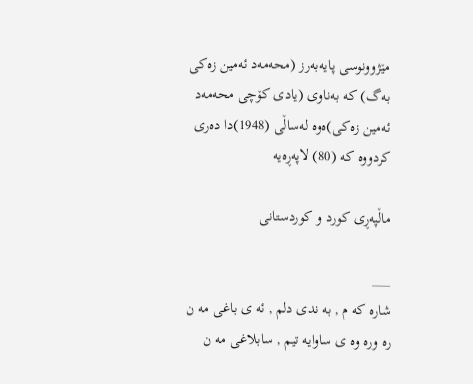مێژوونوسی پایه‌به‌رز (محه‌مه‌د ئه‌مین زه‌كی به‌گ) كه‌ به‌ناوی‌ (یادی كۆچی محه‌مه‌د ئه‌مین زه‌كی)ه‌وه‌ له‌ساڵی (1948)دا ده‌ری‌ كردووه‌ كه‌ (80) لاپه‌ڕه‌یه‌

ماڵپه‌ڕی كورد و كوردستانی

___
شاره که م , به ندی دلم , ئه ی باغی مه ن
ره وره وه ی ساوایه تیم , سابلاغی مه ن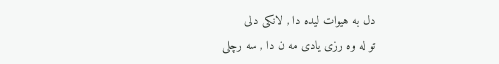دل به هیوات لیده دا , لانکی دلی
تو له وه رزی یادی مه ن دا , سه رچلی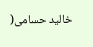خالید حسامی(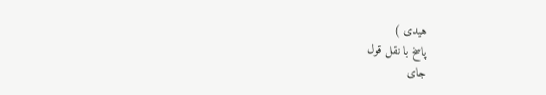هیدی )
پاسخ با نقل قول
جای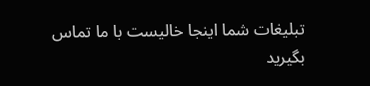تبلیغات شما اینجا خالیست با ما تماس بگیرید